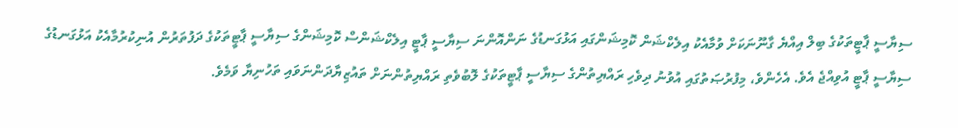ސިޔާސީ ޕާޓީތަކުގެ ބިލް އިއްޔެ ގާނޫނަކަށް ވުމާއެކު އިލެކްޝަން ކޮމިޝަންގައި އަޅުގަނޑުގެ ނަންއޮންނަ ސިޔާސީ ޕާޓީ އިލެކްޝަންސް ކޮމިޝަންގެ ސިޔާސީ ޕާޓީތަކުގެ ދަފުތަރުން އުނިކުރުމާއެކު އަޅުގަނޑުގެ ސިޔާސީ ޕާޓީ އުވިއްޖެ އެވެ. އެހެންވެ، މިފުރުޞަތުގައި އުވުނު ދިވެހި ރައްޔިތުންގެ ސިޔާސީ ޕާޓީތަކުގެ ލޮބުވެތި ރައްޔިތުންނަށް ތައުޒިޔާދަންނަވައި ތަހުނިޔާ ވަމެވެ.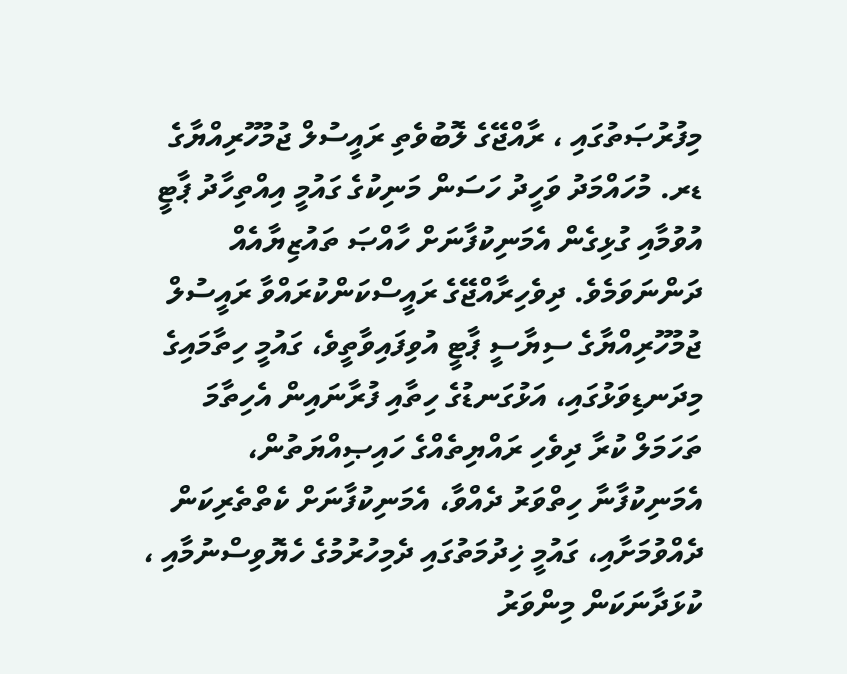މިފުރުޞަތުގައި ، ރާއްޖޭގެ ލޮބުވެތި ރައީސުލް ޖުމުހޫރިއްޔާގެ ޑރ. މުހައްމަދު ވަހީދު ހަސަން މަނިކުގެ ގައުމީ އިއްތިހާދު ޕާޓީ އުވުމާއި ގުޅިގެން އެމަނިކުފާނަށް ހާއްޞަ ތައުޒިޔާއެއް ދަންނަވަމެވެ. ދިވެހިރާއްޖޭގެ ރައީސްކަންކުރައްވާ ރައީސުލް ޖުމުހޫރިއްޔާގެ ސިޔާސީ ޕާޓީ އުވިފައިވާތީވެ، ގައުމީ ހިތާމައިގެ މިދަނޑިވަޅުގައި، އަޅުގަނޑުގެ ހިތާއި ފުރާނައިން އެހިތާމަ ތަހަމަލް ކުރާ ދިވެހި ރައްޔިތެއްގެ ހައިޞިއްޔަތުން، އެމަނިކުފާނާ ހިތްވަރު ދެއްވާ، އެމަނިކުފާނަށް ކެތްތެރިކަން ދެއްވުމަށާއި، ގައުމީ ޚިދުމަތުގައި ދެމިހުރުމުގެ ހެޔޮވިސްނުމާއި ، ކުޅަދާނަކަން މިންވަރު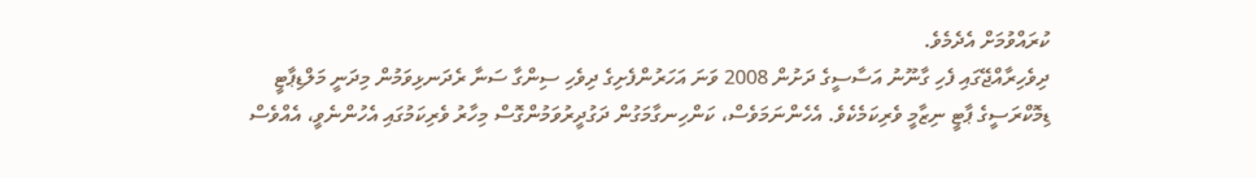ކުރައްވުމަށް އެދެމެވެ.
ދިވެހިރާއްޖޭގައި ފެހި ގާނޫނު އަސާސީގެ ދަށުން 2008 ވަނަ އަހަރުންފެށިގެ ދިވެހި ސިންގާ ސަނާ ރެދަނޅިވަމުން މިދަނީ މަލްޑިޕާޓީ ޑިމޮކްރަސީގެ ޕާޓީ ނިޒާމީ ވެރިކަމެކެވެ. އެހެންނަމަވެސް، ކަންހިނގާމަގުން ދަގުދީރުވަމުންގޮސް މިހާރު ވެރިކަމުގައި އެހުންނެވީ، އެއްވެސް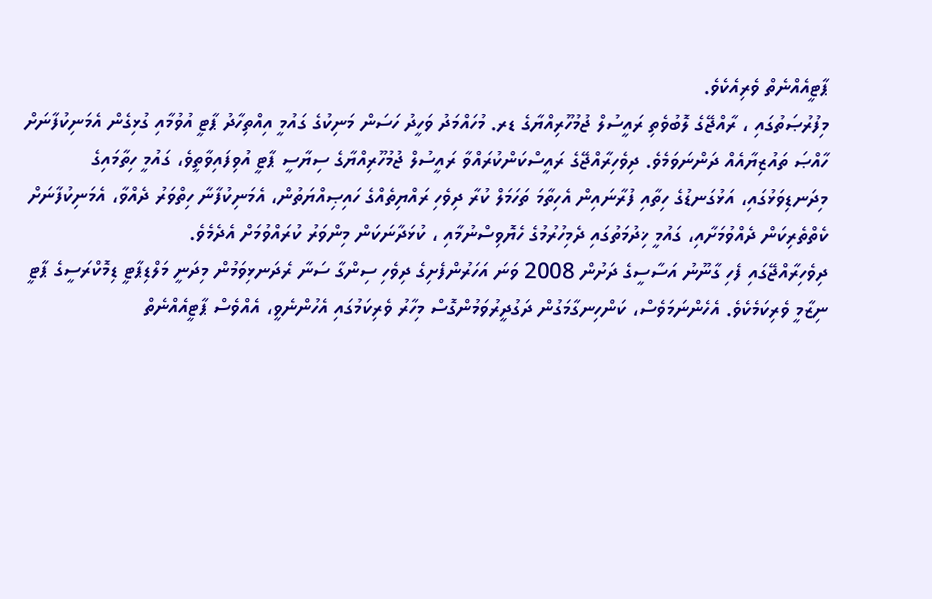ޕާޓީއެއްނެތް ވެރިއެކެވެ.
މިފުރުޞަތުގައި ، ރާއްޖޭގެ ލޮބުވެތި ރައީސުލް ޖުމުހޫރިއްޔާގެ ޑރ. މުހައްމަދު ވަހީދު ހަސަން މަނިކުގެ ގައުމީ އިއްތިހާދު ޕާޓީ އުވުމާއި ގުޅިގެން އެމަނިކުފާނަށް ހާއްޞަ ތައުޒިޔާއެއް ދަންނަވަމެވެ. ދިވެހިރާއްޖޭގެ ރައީސްކަންކުރައްވާ ރައީސުލް ޖުމުހޫރިއްޔާގެ ސިޔާސީ ޕާޓީ އުވިފައިވާތީވެ، ގައުމީ ހިތާމައިގެ މިދަނޑިވަޅުގައި، އަޅުގަނޑުގެ ހިތާއި ފުރާނައިން އެހިތާމަ ތަހަމަލް ކުރާ ދިވެހި ރައްޔިތެއްގެ ހައިޞިއްޔަތުން، އެމަނިކުފާނާ ހިތްވަރު ދެއްވާ، އެމަނިކުފާނަށް ކެތްތެރިކަން ދެއްވުމަށާއި، ގައުމީ ޚިދުމަތުގައި ދެމިހުރުމުގެ ހެޔޮވިސްނުމާއި ، ކުޅަދާނަކަން މިންވަރު ކުރައްވުމަށް އެދެމެވެ.
ދިވެހިރާއްޖޭގައި ފެހި ގާނޫނު އަސާސީގެ ދަށުން 2008 ވަނަ އަހަރުންފެށިގެ ދިވެހި ސިންގާ ސަނާ ރެދަނޅިވަމުން މިދަނީ މަލްޑިޕާޓީ ޑިމޮކްރަސީގެ ޕާޓީ ނިޒާމީ ވެރިކަމެކެވެ. އެހެންނަމަވެސް، ކަންހިނގާމަގުން ދަގުދީރުވަމުންގޮސް މިހާރު ވެރިކަމުގައި އެހުންނެވީ، އެއްވެސް ޕާޓީއެއްނެތް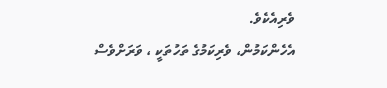ވެރިއެކެވެ.
އެހެންކަމުން، ވެރިކަމުގެ ތަހުތަކީ ، ވަރަށްވެސް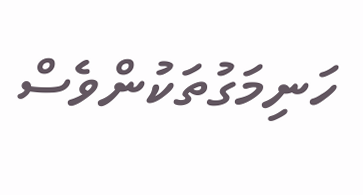ހަނިމަގުތަކުންވެސް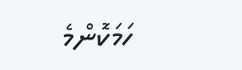ހަމަކޮންމެ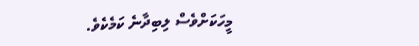މީހަކަށްވެސް ލިބިދާނެ ކަމެކެވެ.